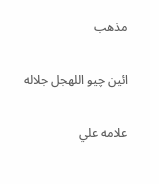مذهب

ائين چيو اللهجل جلاله

علامه علي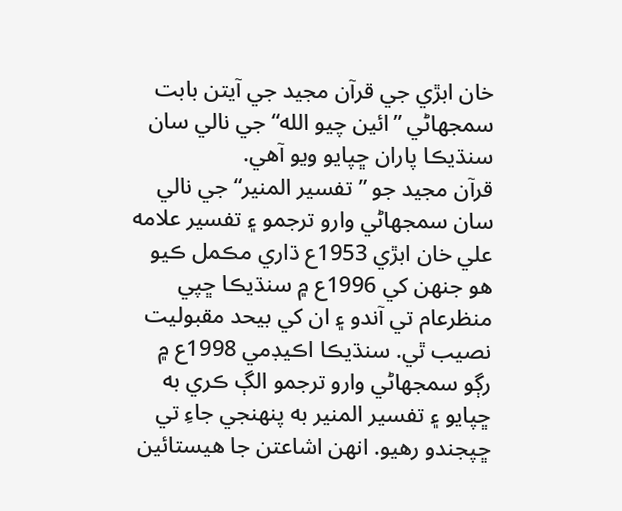خان ابڙي جي قرآن مجيد جي آيتن بابت سمجهاڻي ”ائين چيو الله“ جي نالي سان سنڌيڪا پاران ڇپايو ويو آهي.
قرآن مجيد جو ”تفسير المنير“ جي نالي سان سمجهاڻي وارو ترجمو ۽ تفسير علامه علي خان ابڙي 1953ع ڌاري مڪمل ڪيو هو جنهن کي 1996ع ۾ سنڌيڪا ڇپي منظرعام تي آندو ۽ ان کي بيحد مقبوليت نصيب ٿي. سنڌيڪا اڪيڊمي 1998ع ۾ رڳو سمجهاڻي وارو ترجمو الڳ ڪري به ڇپايو ۽ تفسير المنير به پنهنجي جاءِ تي ڇپجندو رهيو. انهن اشاعتن جا هيستائين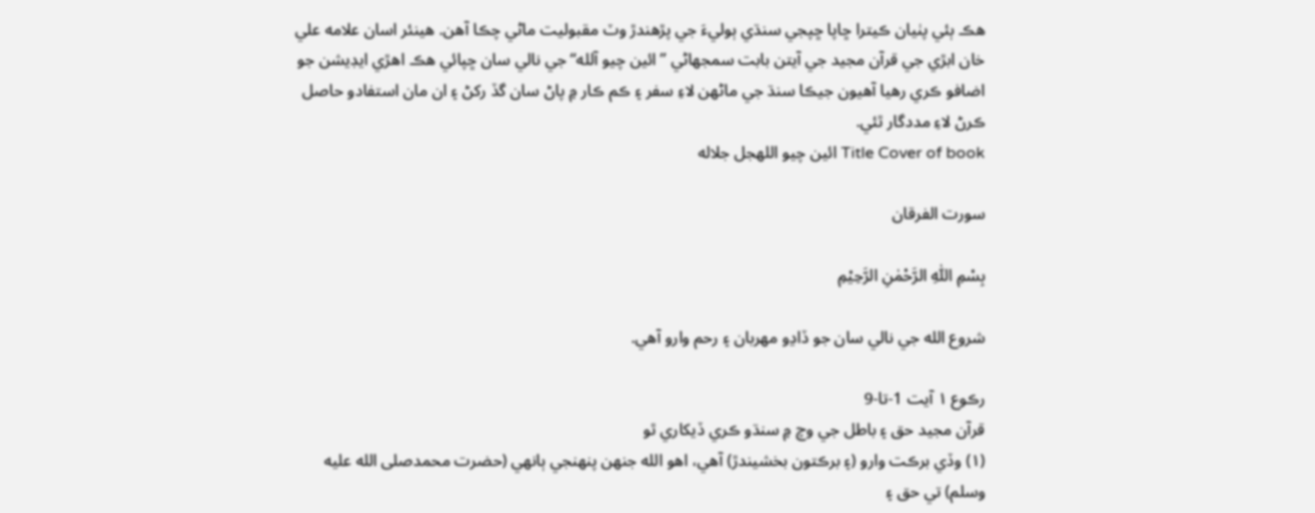هڪ ٻئي پٺيان ڪيترا ڇاپا ڇپجي سنڌي ٻوليءَ جي پڙهندڙ وٽ مقبوليت ماڻي چڪا آهن. هينئر اسان علامه علي خان ابڙي جي قرآن مجيد جي آيتن بابت سمجهاڻي ”ائين چيو آلله“ جي نالي سان ڇپائي هڪ اهڙي ايڊيشن جو اضافو ڪري رهيا آهيون جيڪا سنڌ جي ماڻهن لاءِ سفر ۽ ڪم ڪار ۾ پاڻ سان گڏ رکڻ ۽ ان مان استفادو حاصل ڪرڻ لاءِ مددگار ٿئي.
Title Cover of book ائين چيو اللهجل جلاله

سورت الفرقان

بِسْمِ اللّٰهِ الرَّحْمٰنِ الرَّحِيْمِ

شروع الله جي نالي سان جو ڏاڍو مهربان ۽ رحم وارو آهي.

رڪوع ١ آيت 1-تا-9
قرآن مجيد حق ۽ باطل جي وچ ۾ سنڌو ڪري ڏيکاري ٿو
(١) وڏي برڪت وارو (۽ برڪتون بخشيندڙ) آهي، اهو الله جنهن پنهنجي ٻانهي (حضرت محمدصلى الله عليه وسلم) تي حق ۽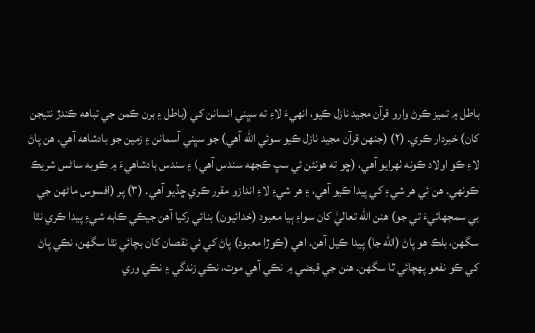باطل ۾ تميز ڪرڻ وارو قرآن مجيد نازل ڪيو، انهيءَ لاءِ ته سڀني انسانن کي (باطل ۽ برن ڪمن جي تباهه ڪندڙ نتيجن کان) خبردار ڪري. (٢) (جنهن قرآن مجيد نازل ڪيو سوئي الله آهي) جو سڀني آسمانن ۽ زمين جو بادشاهه آهي. هن پاڻ لاءِ ڪو اولاد ڪونه ٺهرايو آهي، (ڇو ته هونئن ئي سڀ ڪجهه سندس آهي) ۽ سندس بادشاهيءَ ۾ ڪوبه ساڻس شريڪ ڪونهي. هن ئي هر شيءِ کي پيدا ڪيو آهي، ۽ هر شيءِ لاءِ اندازو مقرر ڪري ڇڏيو آهي. (٣) پر (افسوس ماڻهن جي بي سمجهائيءَ تي جو) هنن الله تعاليٰ کان سواءِ ٻيا معبود (خدائيون) بنائي رکيا آهن جيڪي ڪابه شيءِ پيدا ڪري نٿا سگهن، بلڪ هو پاڻ (الله جا) پيدا ڪيل آهن. اهي (ڪوڙا معبود) پاڻ کي ئي نقصان کان بچائي نٿا سگهن، نڪي پاڻ کي ڪو نفعو پهچائي ٿا سگهن. هنن جي قبضي ۾ نڪي آهي موت، نڪي زندگي ۽ نڪي وري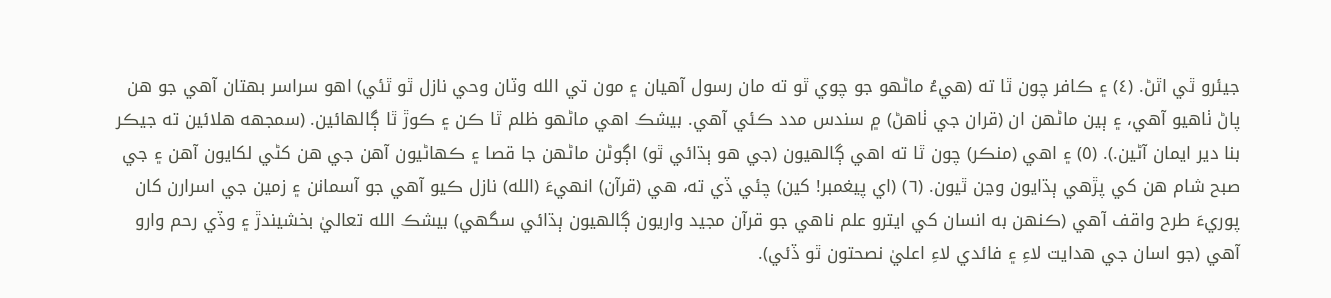جيئرو ٿي اٿڻ. (٤) ۽ ڪافر چون ٿا ته (هيءُ ماڻهو جو چوي ٿو ته مان رسول آهيان ۽ مون تي الله وٽان وحي نازل ٿو ٿئي) اهو سراسر بهتان آهي جو هن پاڻ ٺاهيو آهي، ۽ ٻين ماڻهن ان (قران جي ٺاهڻ) ۾ سندس مدد ڪئي آهي. بيشڪ اهي ماڻهو ظلم ٿا ڪن ۽ ڪوڙ ٿا ڳالهائين. (سمجهه هلائين ته جيڪر بنا دير ايمان آڻين.). (٥) ۽ اهي (منڪر) چون ٿا ته اهي ڳالهيون (جي هو ٻڌائي ٿو) اڳوڻن ماڻهن جا قصا ۽ ڪهاڻيون آهن جي هن کڻي لکايون آهن ۽ جي صبح شام هن کي پڙهي ٻڌايون وڃن ٿيون. (٦) (اي پيغمبر! کين) چئي ڏي ته، هي (قرآن) انهيءَ (الله) نازل ڪيو آهي جو آسمانن ۽ زمين جي اسرارن کان پوريءَ طرح واقف آهي (ڪنهن به انسان کي ايترو علم ناهي جو قرآن مجيد واريون ڳالهيون ٻڌائي سگهي) بيشڪ الله تعاليٰ بخشيندڙ ۽ وڏي رحم وارو آهي (جو اسان جي هدايت لاءِ ۽ فائدي لاءِ اعليٰ نصحتون ٿو ڏئي).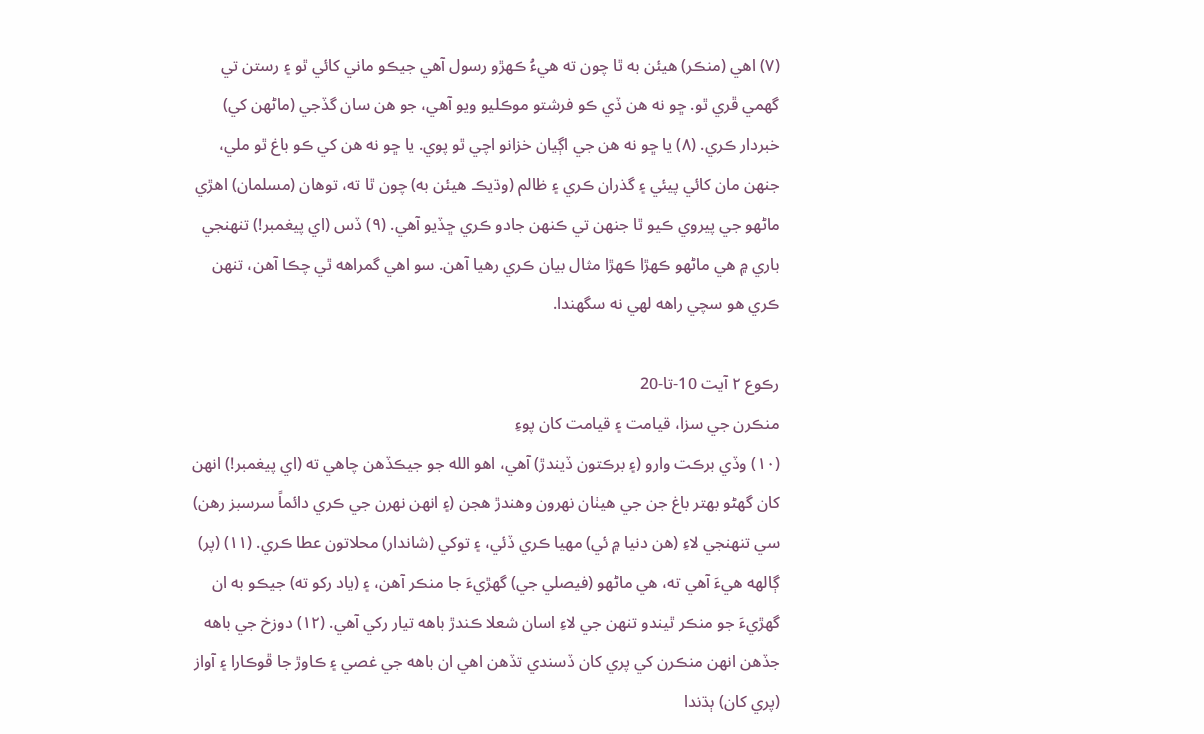(٧) اهي (منڪر) هيئن به ٿا چون ته هيءُ ڪهڙو رسول آهي جيڪو ماني کائي ٿو ۽ رستن تي گهمي ڦري ٿو. ڇو نه هن ڏي ڪو فرشتو موڪليو ويو آهي، جو هن سان گڏجي (ماڻهن کي) خبردار ڪري. (٨) يا ڇو نه هن جي اڳيان خزانو اچي ٿو پوي. يا ڇو نه هن کي ڪو باغ ٿو ملي، جنهن مان کائي پيئي ۽ گذران ڪري ۽ ظالم (وڌيڪ هيئن به) چون ٿا ته، توهان (مسلمان) اهڙي ماڻهو جي پيروي ڪيو ٿا جنهن تي ڪنهن جادو ڪري ڇڏيو آهي. (٩) ڏس (اي پيغمبر!) تنهنجي باري ۾ هي ماڻهو ڪهڙا ڪهڙا مثال بيان ڪري رهيا آهن. سو اهي گمراهه ٿي چڪا آهن، تنهن ڪري هو سچي راهه لهي نه سگهندا.

رڪوع ٢ آيت 10-تا-20
منڪرن جي سزا، قيامت ۽ قيامت کان پوءِ
(١٠) وڏي برڪت وارو (۽ برڪتون ڏيندڙ) آهي، اهو الله جو جيڪڏهن چاهي ته (اي پيغمبر!) انهن کان گهڻو بهتر باغ جن جي هيٺان نهرون وهندڙ هجن (۽ انهن نهرن جي ڪري دائماً سرسبز رهن) سي تنهنجي لاءِ (هن دنيا ۾ ئي) مهيا ڪري ڏئي، ۽ توکي (شاندار) محلاتون عطا ڪري. (١١) (پر) ڳالهه هيءَ آهي ته، هي ماڻهو (فيصلي جي) گهڙيءَ جا منڪر آهن، ۽ (ياد رکو ته) جيڪو به ان گهڙيءَ جو منڪر ٿيندو تنهن جي لاءِ اسان شعلا ڪندڙ باهه تيار رکي آهي. (١٢) دوزخ جي باهه جڏهن انهن منڪرن کي پري کان ڏسندي تڏهن اهي ان باهه جي غصي ۽ ڪاوڙ جا ڦوڪارا ۽ آواز (پري کان) ٻڌندا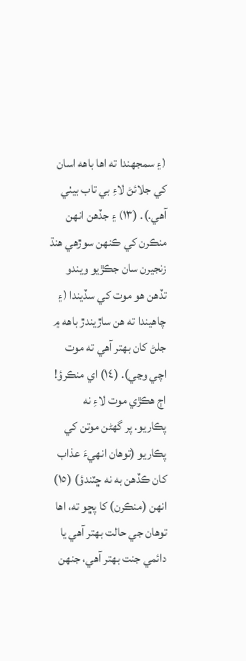(۽ سمجهندا ته اها باهه اسان کي جلائڻ لاءِ بي تاب بيٺي آهي.). (١٣) ۽ جڏهن انهن منڪرن کي ڪنهن سوڙهي هنڌ زنجيرن سان جڪڙيو ويندو تڏهن هو موت کي سڏيندا (۽ چاهيندا ته هن ساڙيندڙ باهه ۾ جلڻ کان بهتر آهي ته موت اچي وڃي). (١٤) اي منڪرؤ! اڄ هڪڙي موت لاءِ نه پڪاريو. پر گهڻن موتن کي پڪاريو (توهان انهيءَ عذاب کان ڪڏهن به نه ڇٽندؤ) (١٥) انهن (منڪرن) کا پڇو ته، اها توهان جي حالت بهتر آهي يا دائمي جنت بهتر آهي، جنهن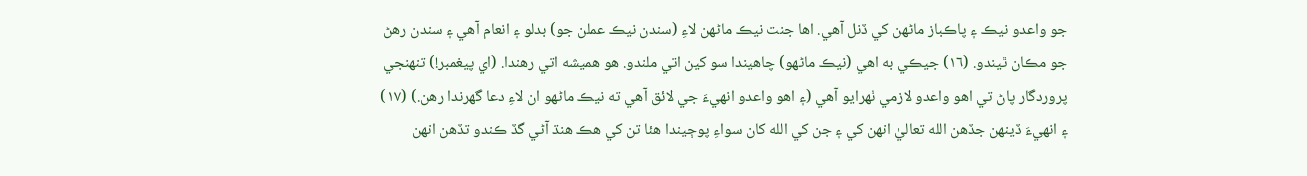جو واعدو نيڪ ۽ پاڪباز ماڻهن کي ڏنل آهي. اها جنت نيڪ ماڻهن لاءِ (سندن نيڪ عملن جو) بدلو ۽ انعام آهي ۽ سندن رهڻ جو مڪان ٿيندو. (١٦) جيڪي به اهي (نيڪ ماڻهو) چاهيندا سو کين اتي ملندو. هو هميشه اتي رهندا. (اي پيغمبر!) تنهنجي پروردگار پاڻ تي اهو واعدو لازمي ٺهرايو آهي (۽ اهو واعدو انهيءَ جي لائق آهي ته نيڪ ماڻهو ان لاءِ دعا گهرندا رهن.) (١٧) ۽ انهيءَ ڏينهن جڏهن الله تعاليٰ انهن کي ۽ جن کي الله کان سواءِ پوڄيندا هئا تن کي هڪ هنڌ آڻي گڏ ڪندو تڏهن انهن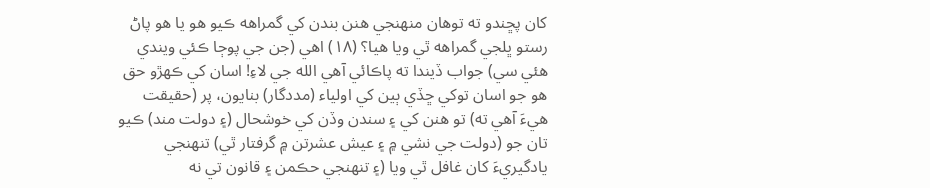کان پڇندو ته توهان منهنجي هنن بندن کي گمراهه ڪيو هو يا هو پاڻ رستو ڀلجي گمراهه ٿي ويا هيا؟ (١٨) اهي (جن جي پوڄا ڪئي ويندي هئي سي) جواب ڏيندا ته پاڪائي آهي الله جي لاءِ! اسان کي ڪهڙو حق هو جو اسان توکي ڇڏي ٻين کي اولياء (مددگار) بنايون، پر (حقيقت هيءَ آهي ته) تو هنن کي ۽ سندن وڏن کي خوشحال (۽ دولت مند) ڪيو تان جو (دولت جي نشي ۾ ۽ عيش عشرتن ۾ گرفتار ٿي) تنهنجي يادگيريءَ کان غافل ٿي ويا (۽ تنهنجي حڪمن ۽ قانون تي نه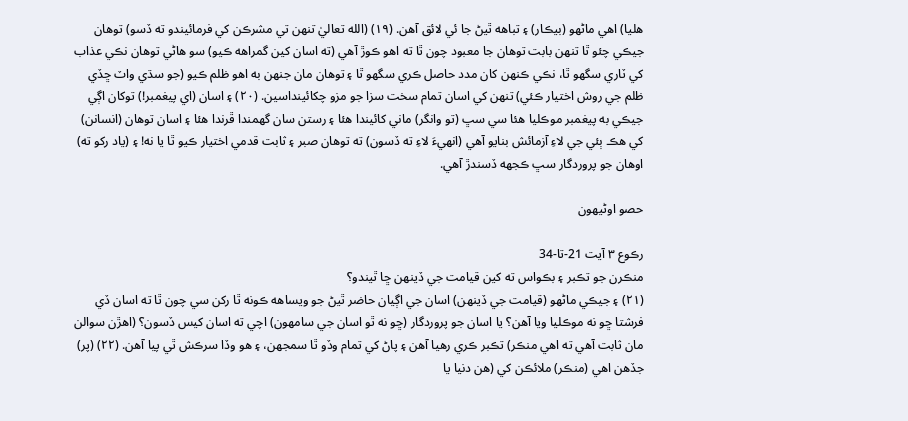هليا) اهي ماڻهو (بيڪار) ۽ تباهه ٿيڻ جا ئي لائق آهن. (١٩) (الله تعاليٰ تنهن تي مشرڪن کي فرمائيندو ته ڏسو) توهان جيڪي چئو ٿا تنهن بابت توهان جا معبود چون ٿا ته اهو ڪوڙ آهي (ته اسان کين گمراهه ڪيو) سو هاڻي توهان نڪي عذاب کي ٽاري سگهو ٿا، نڪي ڪنهن کان مدد حاصل ڪري سگهو ٿا ۽ توهان مان جنهن به اهو ظلم ڪيو (جو سڌي واٽ ڇڏي ظلم جي روش اختيار ڪئي) تنهن کي اسان تمام سخت سزا جو مزو چکائينداسين. (٢٠) ۽ اسان (اي پيغمبر!) توکان اڳي جيڪي به پيغمبر موڪليا هئا سي سڀ (تو وانگر) ماني کائيندا هئا ۽ رستن سان گهمندا ڦرندا هئا ۽ اسان توهان (انسانن) کي هڪ ٻئي جي لاءِ آزمائش بنايو آهي (انهيءَ لاءِ ته ڏسون) ته توهان صبر ۽ ثابت قدمي اختيار ڪيو ٿا يا نه! ۽ (ياد رکو ته) اوهان جو پروردگار سڀ ڪجهه ڏسندڙ آهي.

حصو اوڻيهون

رڪوع ٣ آيت 21-تا-34
منڪرن جو تڪبر ۽ بڪواس ته کين قيامت جي ڏينهن ڇا ٿيندو؟
(٢١) ۽ جيڪي ماڻهو (قيامت جي ڏينهن) اسان جي اڳيان حاضر ٿيڻ جو ويساهه ڪونه ٿا رکن سي چون ٿا ته اسان ڏي فرشتا ڇو نه موڪليا ويا آهن؟ يا اسان جو پروردگار (ڇو نه ٿو اسان جي سامهون) اچي ته اسان کيس ڏسون؟ (اهڙن سوالن مان ثابت آهي ته اهي منڪر) تڪبر ڪري رهيا آهن ۽ پاڻ کي تمام وڏو ٿا سمجهن، ۽ هو وڏا سرڪش ٿي پيا آهن. (٢٢) (پر) جڏهن اهي (منڪر) ملائڪن کي (هن دنيا يا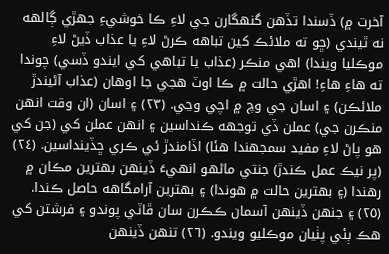آخرت ۾) ڏسندا تڏهن گنهگارن جي لاءِ ڪا خوشيءِ جهڙي ڳالهه نه ٿيندي (ڇو ته ملائڪ کين تباهه ڪرڻ لاءِ يا عذاب ڏيڻ لاءِ موڪليا ويندا) اهي منڪر (عذاب يا تباهي کي ايندو ڏسي) چوندا ته هاءِ هاءِ! اهڙي حالت ۾ ڪا اوٽ هجي جا اوهان (عذاب آڻيندڙ ملائڪن) ۽ اسان جي وچ ۾ اچي وڃي. (٢٣) ۽ اسان (ان وقت انهن منڪرن جي) عملن ڏي توجهه ڪنداسين ۽ انهن عملن کي (جن کي هو پاڻ لاءِ مفيد سمجهندا هئا) اڏامندڙ ئي ڪري ڇڏينداسين. (٢٤) (پر نيڪ عمل ڪندڙ) جنتي ماڻهو انهيءَ ڏينهن بهترين مڪان ۾ رهندا (۽ بهترين حالت ۾ هوندا) ۽ بهترين آرامگاهه حاصل ڪندا. (٢٥) ۽ جنهن ڏينهن آسمان ڪڪرن سان ڦاٽي پوندو ۽ فرشتن کي هڪ ٻئي پٺيان موڪليو ويندو. (٢٦) تنهن ڏينهن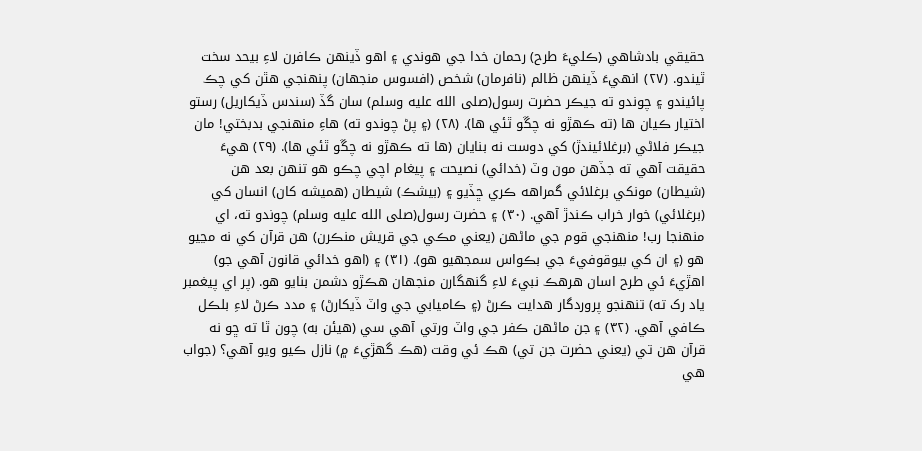حقيقي بادشاهي (ڪليءَ طرح) رحمان خدا جي هوندي ۽ اهو ڏينهن ڪافرن لاءِ بيحد سخت ٿيندو. (٢٧) انهيءَ ڏينهن ظالم (نافرمان) شخص (افسوس منجهان) پنهنجي هٿن کي چڪ پائيندو ۽ چوندو ته جيڪر حضرت رسول(صلى الله عليه وسلم) سان گڏ (سندس ڏيکاريل) رستو اختيار ڪيان ها (ته ڪهڙو نه چڱو ٿئي ها). (٢٨) (۽ پڻ چوندو ته) هاءِ منهنجي بدبختي! مان جيڪر فلاڻي (برغلائيندڙ) کي دوست نه بنايان (ها ته ڪهڙو نه چڱو ٿئي ها). (٢٩) هيءَ حقيقت آهي ته جڏهن مون وٽ (خدائي) نصيحت ۽ پيغام اچي چڪو هو تنهن بعد هن (شيطان) مونکي برغلائي گمراهه ڪري ڇڏيو ۽ (بيشڪ) شيطان (هميشه کان) انسان کي (برغلائي) خوار خراب ڪندڙ آهي. (٣٠) ۽ حضرت رسول(صلى الله عليه وسلم) چوندو ته، اي منهنجا رب! منهنجي قوم جي ماڻهن (يعني مڪي جي قريش منڪرن) هن قرآن کي نه مڃيو هو (۽ ان کي بيوقوفيءَ جي بڪواس سمجهيو هو). (٣١) ۽ (اهو خدائي قانون آهي جو) اهڙيءَ ئي طرح اسان هرهڪ نبيءَ لاءِ گنهگارن منجهان هڪڙو دشمن بنايو هو. (پر اي پيغمبر ياد رک ته) تنهنجو پروردگار هدايت ڪرڻ (۽ ڪاميابي جي واٽ ڏيکارڻ) ۽ مدد ڪرڻ لاءِ بلڪل ڪافي آهي. (٣٢) ۽ جن ماڻهن ڪفر جي واٽ ورتي آهي سي (هيئن به) چون ٿا ته ڇو نه قرآن هن تي (يعني حضرت جن تي) هڪ ئي وقت (هڪ گهڙيءَ ۾) نازل ڪيو ويو آهي؟ (جواب هي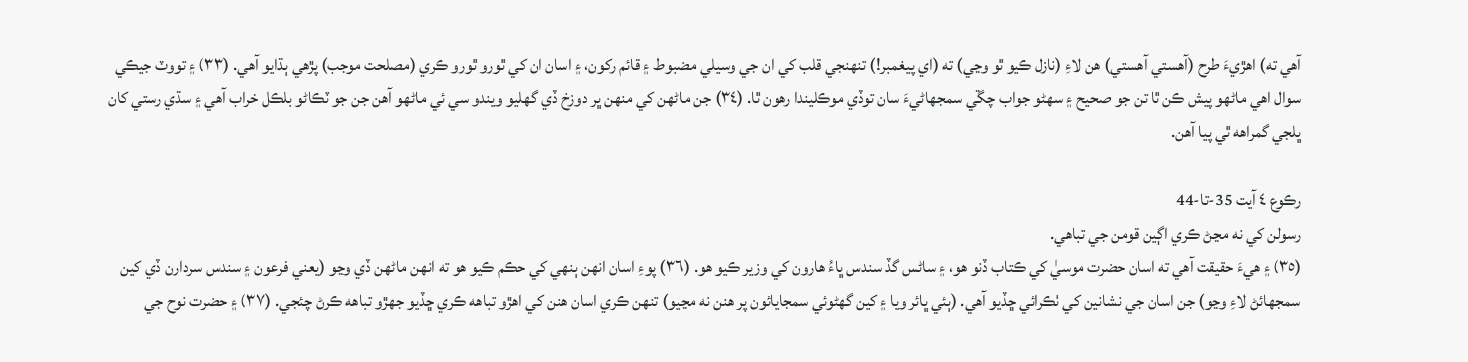آهي ته) اهڙيءَ طرح (آهستي آهستي) هن لاءِ (نازل ڪيو ٿو وڃي) ته (اي پيغمبر!) تنهنجي قلب کي ان جي وسيلي مضبوط ۽ قائم رکون، ۽ اسان ان کي ٿورو ٿورو ڪري (مصلحت موجب) پڙهي ٻڌايو آهي. (٣٣) ۽ تووٽ جيڪي سوال اهي ماڻهو پيش ڪن ٿا تن جو صحيح ۽ سهڻو جواب چڱي سمجهاڻيءَ سان توڏي موڪليندا رهون ٿا. (٣٤) جن ماڻهن کي منهن ڀر دوزخ ڏي گهليو ويندو سي ئي ماڻهو آهن جن جو ٽڪاڻو بلڪل خراب آهي ۽ سڌي رستي کان ڀلجي گمراهه ٿي پيا آهن.

رڪوع ٤ آيت 35-تا-44
رسولن کي نه مڃڻ ڪري اڳين قومن جي تباهي.
(٣٥) ۽ هيءَ حقيقت آهي ته اسان حضرت موسيٰ کي ڪتاب ڏنو هو، ۽ ساڻس گڏ سندس ڀاءُ هارون کي وزير ڪيو هو. (٣٦) پوءِ اسان انهن ٻنهي کي حڪم ڪيو هو ته انهن ماڻهن ڏي وڃو (يعني فرعون ۽ سندس سردارن ڏي کين سمجهائڻ لاءِ وڃو) جن اسان جي نشانين کي ٺڪرائي ڇڏيو آهي. (ٻئي ڀائر ويا ۽ کين گهڻوئي سمجايائون پر هنن نه مڃيو) تنهن ڪري اسان هنن کي اهڙو تباهه ڪري ڇڏيو جهڙو تباهه ڪرڻ چئجي. (٣٧) ۽ حضرت نوح جي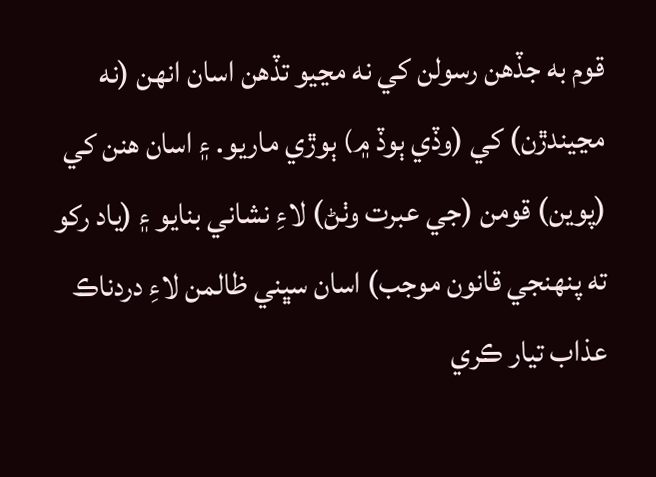قوم به جڏهن رسولن کي نه مڃيو تڏهن اسان انهن (نه مڃيندڙن) کي (وڏي ٻوڏ ۾) ٻوڙي ماريو. ۽ اسان هنن کي (پوين) قومن (جي عبرت وٺڻ) لاءِ نشاني بنايو ۽ (ياد رکو ته پنهنجي قانون موجب) اسان سڀني ظالمن لاءِ دردناڪ عذاب تيار ڪري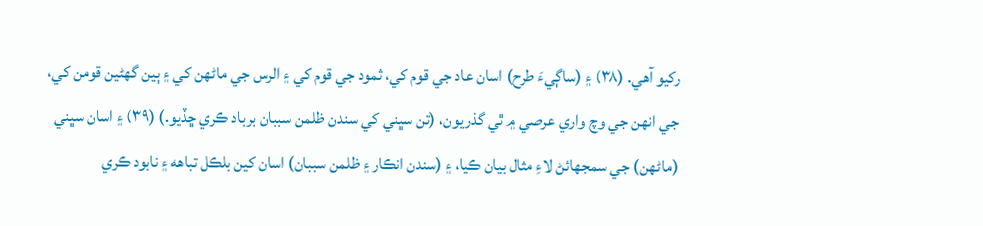رکيو آهي. (٣٨) ۽ (ساڳيءَ طرح) اسان عاد جي قوم کي، ثمود جي قوم کي ۽ الرس جي ماڻهن کي ۽ ٻين گهڻين قومن کي، جي انهن جي وچ واري عرصي ۾ ٿي گذريون، (تن سڀني کي سندن ظلمن سببان برباد ڪري ڇڏيو.) (٣٩) ۽ اسان سڀني (ماڻهن) جي سمجهائڻ لاءِ مثال بيان ڪيا، ۽ (سندن انڪار ۽ ظلمن سببان) اسان کين بلڪل تباهه ۽ نابود ڪري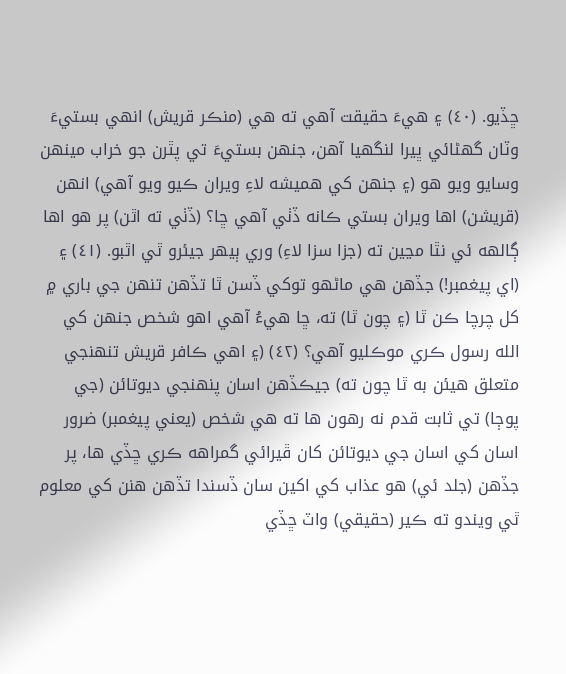ڇڏيو. (٤٠) ۽ هيءَ حقيقت آهي ته هي (منڪر قريش) انهي بستيءَ وٽان گهڻائي ڀيرا لنگهيا آهن، جنهن بستيءَ تي پٿرن جو خراب مينهن وسايو ويو هو (۽ جنهن کي هميشه لاءِ ويران ڪيو ويو آهي) انهن (قريشن) اها ويران بستي ڪانه ڏٺي آهي ڇا؟ (ڏٺي ته اٿن) پر هو اها ڳالهه ئي نٿا مڃين ته (جزا سزا لاءِ) وري ٻيهر جيئرو ٿي اٿبو. (٤١) ۽ (اي پيغمبر!) جڏهن هي ماڻهو توکي ڏسن ٿا تڏهن تنهن جي باري ۾ کل چرچا ڪن ٿا (۽ چون ٿا) ته، ڇا هيءُ آهي اهو شخص جنهن کي الله رسول ڪري موڪليو آهي؟ (٤٢) (۽ اهي ڪافر قريش تنهنجي متعلق هيئن به ٿا چون ته) جيڪڏهن اسان پنهنجي ديوتائن (جي پوڄا) تي ثابت قدم نه رهون ها ته هي شخص (يعني پيغمبر) ضرور اسان کي اسان جي ديوتائن کان ڦيرائي گمراهه ڪري ڇڏي ها، پر جڏهن (جلد ئي) هو عذاب کي اکين سان ڏسندا تڏهن هنن کي معلوم ٿي ويندو ته ڪير (حقيقي) واٽ ڇڏي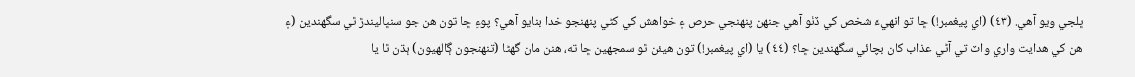ڀلجي ويو آهي. (٤٣) (اي پيغمبر!) ڇا تو انهيءَ شخص کي ڏٺو آهي جنهن پنهنجي حرص ۽ خواهش کي کڻي پنهنجو خدا بنايو آهي؟ پوءِ ڇا تون هن جو سنڀاليندڙ ٿي سگهندين (۽ هن کي هدايت واري واٽ تي آڻي عذاب کان بچائي سگهندين ڇا؟ (٤٤) يا (اي پيغمبر!) تون هيئن ٿو سمجهين ڇا ته، هنن مان گهڻا (تنهنجون ڳالهيون) ٻڌن ٿا يا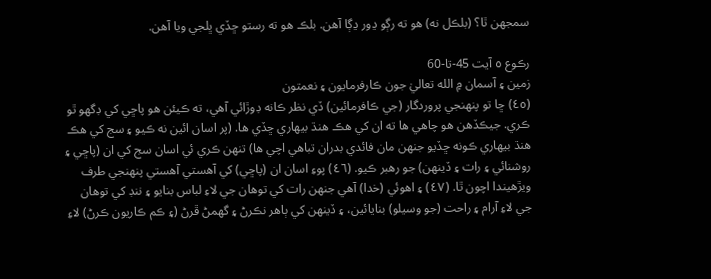سمجهن ٿا؟ (بلڪل نه) هو ته رڳو ڍور ڍڳا آهن. بلڪ هو ته رستو ڇڏي ڀلجي ويا آهن.

رڪوع ٥ آيت 45-تا-60
زمين ۽ آسمان ۾ الله تعاليٰ جون ڪارفرمايون ۽ نعمتون
(٤٥) ڇا تو پنهنجي پروردگار (جي ڪافرمائين) ڏي نظر ڪانه ڊوڙائي آهي، ته ڪيئن هو پاڇي کي ڊگهو ٿو ڪري. جيڪڏهن هو چاهي ها ته ان کي هڪ هنڌ بيهاري ڇڏي ها. (پر اسان ائين نه ڪيو ۽ سج کي هڪ هنڌ بيهاري ڪونه ڇڏيو جنهن مان فائدي بدران تباهي اچي ها) تنهن ڪري ئي اسان سج کي ان (پاڇي ۽ روشنائي ۽ رات ۽ ڏينهن) جو رهبر ڪيو. (٤٦) پوءِ اسان ان (پاڇي) کي آهستي آهستي پنهنجي طرف ويڙهيندا اچون ٿا. (٤٧) ۽ اهوئي (خدا) آهي جنهن رات کي توهان جي لاءِ لباس بنايو ۽ ننڊ کي توهان جي لاءِ آرام ۽ راحت (جو وسيلو) بنايائين، ۽ ڏينهن کي ٻاهر نڪرڻ ۽ گهمڻ ڦرڻ (۽ ڪم ڪاريون ڪرڻ) لاءِ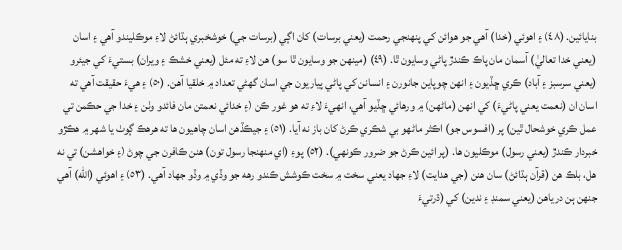بنايائين. (٤٨) ۽ اهوئي (خدا) آهي جو هوائن کي پنهنجي رحمت (يعني برسات) کان اڳي (برسات جي) خوشخبري ٻڌائڻ لاءِ موڪليندو آهي ۽ اسان (يعني خدا تعاليٰ) آسمان مان پاڪ ڪندڙ پاڻي وسايون ٿا. (٤٩) (مينهن جو وسايون ٿا سو) هن لاءِ ته مئل (يعني خشڪ ۽ ويران) بستيءَ کي جيئرو (يعني سرسبز ۽ آباد) ڪري ڇڏيون ۽ انهن چوپاين جانورن ۽ انسانن کي پاڻي پياريون جي اسان گهڻي تعداد ۾ خلقيا آهن. (٥٠) ۽ هيءَ حقيقت آهي ته اسان ان (نعمت يعني پاڻيءَ) کي انهن (ماڻهن) ۾ ورهائي ڇڏيو آهي، انهيءَ لاءِ ته هو غور ڪن (۽ خدائي نعمتن مان فائدو وٺن ۽ خدا جي حڪمن تي عمل ڪري خوشحال ٿين) پر (افسوس جو) اڪثر ماڻهو بي شڪري ڪرڻ کان باز نه آيا. (٥١) ۽ جيڪڏهن اسان چاهيون ها ته هرهڪ ڳوٺ يا شهر ۾ هڪڙو خبردار ڪندڙ (يعني رسول) موڪليون ها. (پر ائين ڪرڻ جو ضرور ڪونهي). (٥٢) پوءِ (اي منهنجا رسول تون) هنن ڪافرن جي چوڻ (۽ خواهشن) تي نه هل، بلڪ هن (قرآن ٻڌائڻ) سان هنن (جي هدايت) لاءِ جهاد يعني سخت ۾ سخت ڪوشش ڪندو رهه جو وڏي ۾ وڏو جهاد آهي. (٥٣) ۽ اهوئي (الله) آهي جنهن ٻن درياهن (يعني سمنڊ ۽ ندين) کي (ڌرتيءَ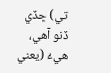تي) ڇڏي ڏنو آهي، هيءُ (يعني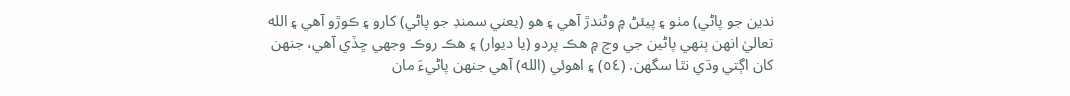ندين جو پاڻي) مٺو ۽ پيئڻ ۾ وڻندڙ آهي ۽ هو (يعني سمنڊ جو پاڻي) کارو ۽ ڪوڙو آهي ۽ الله تعاليٰ انهن ٻنهي پاڻين جي وچ ۾ هڪ پردو (يا ديوار) ۽ هڪ روڪ وجهي ڇڏي آهي، جنهن کان اڳتي وڌي نٿا سگهن. (٥٤) ۽ اهوئي (الله) آهي جنهن پاڻيءَ مان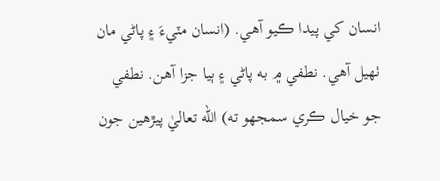انسان کي پيدا ڪيو آهي. (انسان مٽيءَ ۽ پاڻي مان ٺهيل آهي. نطفي ۾ به پاڻي ۽ ٻيا جزا آهن. نطفي جو خيال ڪري سمجهو ته) الله تعاليٰ پيڙهين جون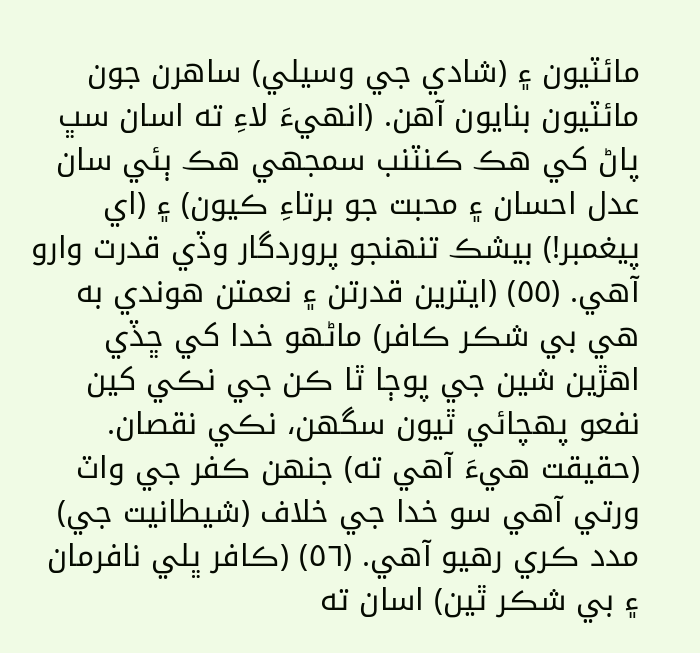مائٽيون ۽ (شادي جي وسيلي) ساهرن جون مائٽيون بنايون آهن. (انهيءَ لاءِ ته اسان سڀ پاڻ کي هڪ ڪنٽنب سمجهي هڪ ٻئي سان عدل احسان ۽ محبت جو برتاءِ ڪيون) ۽ (اي پيغمبر!) بيشڪ تنهنجو پروردگار وڏي قدرت وارو آهي. (٥٥) (ايترين قدرتن ۽ نعمتن هوندي به هي بي شڪر ڪافر) ماڻهو خدا کي ڇڏي اهڙين شين جي پوڄا ٿا ڪن جي نڪي کين نفعو پهچائي ٿيون سگهن، نڪي نقصان. (حقيقت هيءَ آهي ته) جنهن ڪفر جي واٽ ورتي آهي سو خدا جي خلاف (شيطانيت جي) مدد ڪري رهيو آهي. (٥٦) (ڪافر ڀلي نافرمان ۽ بي شڪر ٿين) اسان ته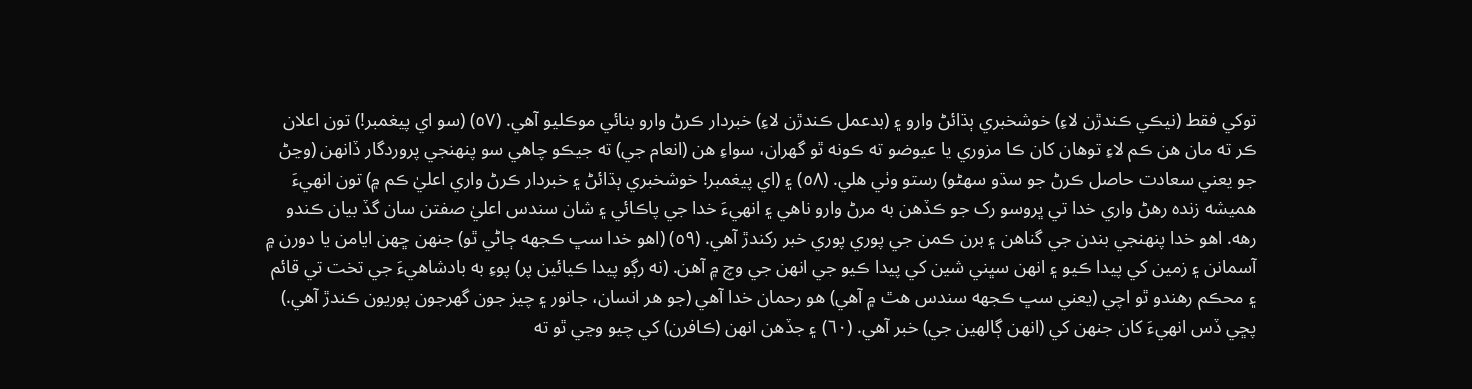توکي فقط (نيڪي ڪندڙن لاءِ) خوشخبري ٻڌائڻ وارو ۽ (بدعمل ڪندڙن لاءِ) خبردار ڪرڻ وارو بنائي موڪليو آهي. (٥٧) (سو اي پيغمبر!) تون اعلان ڪر ته مان هن ڪم لاءِ توهان کان ڪا مزوري يا عيوضو ته ڪونه ٿو گهران، سواءِ هن (انعام جي) ته جيڪو چاهي سو پنهنجي پروردگار ڏانهن (وڃڻ جو يعني سعادت حاصل ڪرڻ جو سڌو سهڻو) رستو وٺي هلي. (٥٨) ۽ (اي پيغمبر! خوشخبري ٻڌائڻ ۽ خبردار ڪرڻ واري اعليٰ ڪم ۾) تون انهيءَ هميشه زنده رهڻ واري خدا تي ڀروسو رک جو ڪڏهن به مرڻ وارو ناهي ۽ انهيءَ خدا جي پاڪائي ۽ شان سندس اعليٰ صفتن سان گڏ بيان ڪندو رهه. اهو خدا پنهنجي بندن جي گناهن ۽ برن ڪمن جي پوري پوري خبر رکندڙ آهي. (٥٩) (اهو خدا سڀ ڪجهه ڄاڻي ٿو) جنهن ڇهن ايامن يا دورن ۾ آسمانن ۽ زمين کي پيدا ڪيو ۽ انهن سڀني شين کي پيدا ڪيو جي انهن جي وچ ۾ آهن. (نه رڳو پيدا ڪيائين پر) پوءِ به بادشاهيءَ جي تخت تي قائم ۽ محڪم رهندو ٿو اچي (يعني سڀ ڪجهه سندس هٿ ۾ آهي) هو رحمان خدا آهي (جو هر انسان، جانور ۽ چيز جون گهرجون پوريون ڪندڙ آهي.) پڇي ڏس انهيءَ کان جنهن کي (انهن ڳالهين جي) خبر آهي. (٦٠) ۽ جڏهن انهن (ڪافرن) کي چيو وڃي ٿو ته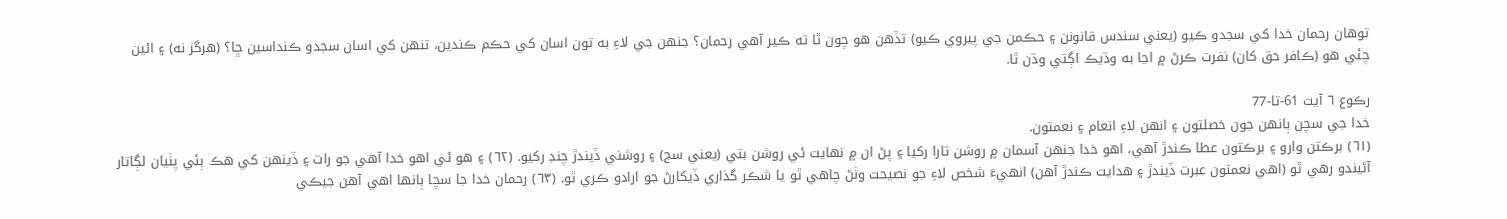توهان رحمان خدا کي سجدو ڪيو (يعني سندس قانونن ۽ حڪمن جي پيروي ڪيو) تڏهن هو چون ٿا ته ڪير آهي رحمان؟ جنهن جي لاءِ به تون اسان کي حڪم ڪندين، تنهن کي اسان سجدو ڪنداسين ڇا؟ (هرگز نه) ۽ ائين چئي هو (ڪافر حق کان) نفرت ڪرڻ ۾ اڃا به وڌيڪ اڳتي وڌن ٿا.

رڪوع ٦ آيت 61-تا-77
خدا جي سچن ٻانهن جون خصلتون ۽ انهن لاءِ انعام ۽ نعمتون.
(٦١) برڪتن وارو ۽ برڪتون عطا ڪندڙ آهي، اهو خدا جنهن آسمان ۾ روشن تارا رکيا ۽ پڻ ان ۾ نهايت ئي روشن بتي (يعني سج) ۽ روشني ڏيندڙ چنڊ رکيو. (٦٢) ۽ هو ئي اهو خدا آهي جو رات ۽ ڏينهن کي هڪ ٻئي پٺيان لڳاتار آڻيندو رهي ٿو (اهي نعمتون عبرت ڏيندڙ ۽ هدايت ڪندڙ آهن) انهيءَ شخص لاءِ جو نصيحت وٺڻ چاهي ٿو يا شڪر گذاري ڏيکارڻ جو ارادو ڪري ٿو. (٦٣) رحمان خدا جا سچا ٻانها اهي آهن جيڪي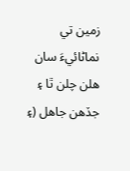زمين تي نماڻائيءَ سان هلن چلن ٿا ۽ جڏهن جاهل (۽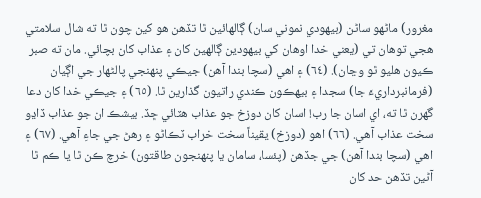مغرور) ماڻهو ساڻن (بيهودي نموني سان) ڳالهائين ٿا تڏهن هو کين چون ٿا ته شال سلامتي هجي توهان تي (يعني خدا اوهان کي بيهودين ڳالهين کان ۽ عذاب کان بچائي. مان ته صبر ڪيون هليو ٿو وڃان). (٦٤) ۽ اهي (سچا بندا آهن) جيڪي پنهنجي پالڻهار جي اڳيان (فرمانبرداريءَ جا) سجدا ۽ بيهڪون ڪندي راتيون گذارين ٿا. (٦٥) ۽ جيڪي خدا کان دعا گهرن ٿا ته، اي اسان جا رب! اسان کان دوزخ جو عذاب هٽائي ڇڏ. بيشڪ ان جو عذاب ڏاڍو سخت عذاب آهي. (٦٦) اهو (دوزخ) يقيناً سخت خراب ٽڪاڻو ۽ رهڻ جي جاءِ آهي. (٦٧) ۽ اهي (سچا بندا آهن) جي جڏهن (پئسا، سامان يا پنهنجون طاقتون) خرچ ڪن ٿا يا ڪم ٿا آڻين تڏهن حد کان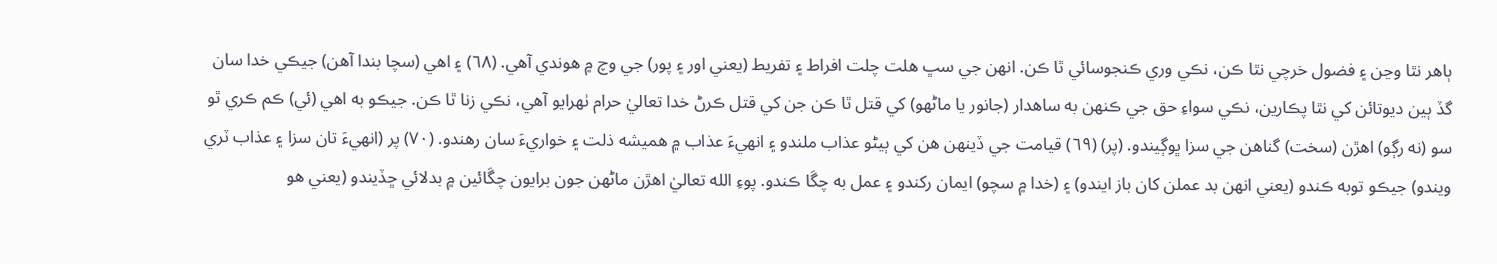ٻاهر نٿا وڃن ۽ فضول خرچي نٿا ڪن، نڪي وري ڪنجوسائي ٿا ڪن. انهن جي سڀ هلت چلت افراط ۽ تفريط (يعني اور ۽ پور) جي وچ ۾ هوندي آهي. (٦٨) ۽ اهي (سچا بندا آهن) جيڪي خدا سان گڏ ٻين ديوتائن کي نٿا پڪارين، نڪي سواءِ حق جي ڪنهن به ساهدار (جانور يا ماڻهو) کي قتل ٿا ڪن جن کي قتل ڪرڻ خدا تعاليٰ حرام ٺهرايو آهي، نڪي زنا ٿا ڪن. جيڪو به اهي (ئي) ڪم ڪري ٿو سو (نه رڳو) اهڙن (سخت) گناهن جي سزا ڀوڳيندو. (پر) (٦٩) قيامت جي ڏينهن هن کي ٻيڻو عذاب ملندو ۽ انهيءَ عذاب ۾ هميشه ذلت ۽ خواريءَ سان رهندو. (٧٠) پر (انهيءَ تان سزا ۽ عذاب ٽري ويندو) جيڪو توبه ڪندو (يعني انهن بد عملن کان باز ايندو) ۽ (خدا ۾ سچو) ايمان رکندو ۽ عمل به چڱا ڪندو. پوءِ الله تعاليٰ اهڙن ماڻهن جون برايون چڱائين ۾ بدلائي ڇڏيندو (يعني هو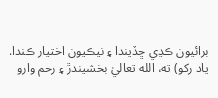برائيون ڪڍي ڇڏيندا ۽ نيڪيون اختيار ڪندا. ياد رکو) ته، الله تعاليٰ بخشيندڙ ۽ رحم وارو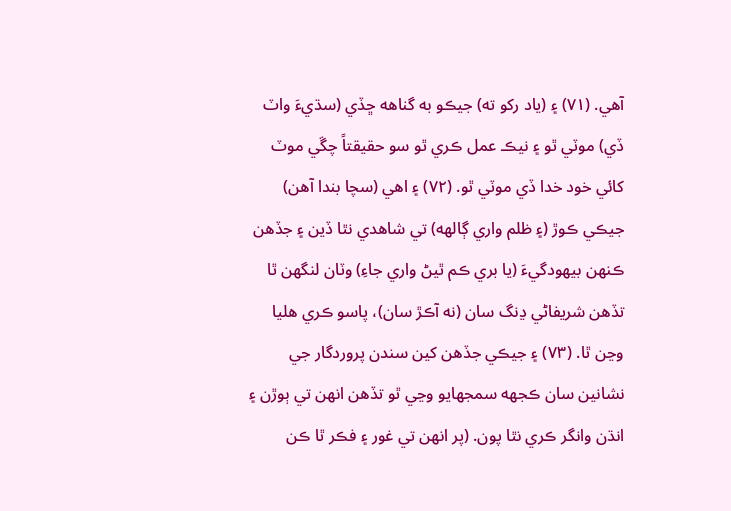آهي. (٧١) ۽ (ياد رکو ته) جيڪو به گناهه ڇڏي (سڌيءَ واٽ ڏي) موٽي ٿو ۽ نيڪ عمل ڪري ٿو سو حقيقتاً چڱي موٽ کائي خود خدا ڏي موٽي ٿو. (٧٢) ۽ اهي (سچا بندا آهن) جيڪي ڪوڙ (۽ ظلم واري ڳالهه) تي شاهدي نٿا ڏين ۽ جڏهن ڪنهن بيهودگيءَ (يا بري ڪم ٿيڻ واري جاءِ) وٽان لنگهن ٿا تڏهن شريفاڻي ڍنگ سان (نه آڪڙ سان)، پاسو ڪري هليا وڃن ٿا. (٧٣) ۽ جيڪي جڏهن کين سندن پروردگار جي نشانين سان ڪجهه سمجهايو وڃي ٿو تڏهن انهن تي ٻوڙن ۽ انڌن وانگر ڪري نٿا پون. (پر انهن تي غور ۽ فڪر ٿا ڪن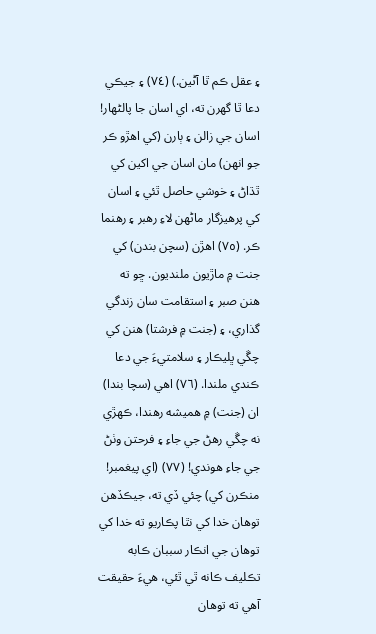۽ عقل ڪم ٿا آڻين.) (٧٤) ۽ جيڪي دعا ٿا گهرن ته، اي اسان جا پالڻهار! اسان جي زالن ۽ ٻارن (کي اهڙو ڪر جو انهن) مان اسان جي اکين کي ٿڌاڻ ۽ خوشي حاصل ٿئي ۽ اسان کي پرهيزگار ماڻهن لاءِ رهبر ۽ رهنما ڪر. (٧٥) اهڙن (سچن بندن) کي جنت ۾ ماڙيون ملنديون. ڇو ته هنن صبر ۽ استقامت سان زندگي گذاري، ۽ (جنت ۾ فرشتا) هنن کي چڱي ڀليڪار ۽ سلامتيءَ جي دعا ڪندي ملندا. (٧٦) اهي (سچا بندا) ان (جنت) ۾ هميشه رهندا، ڪهڙي نه چڱي رهڻ جي جاءِ ۽ فرحتن وٺڻ جي جاءِ هوندي! (٧٧) (اي پيغمبر! منڪرن کي) چئي ڏي ته، جيڪڏهن توهان خدا کي نٿا پڪاريو ته خدا کي توهان جي انڪار سببان ڪابه تڪليف ڪانه ٿي ٿئي، هيءَ حقيقت آهي ته توهان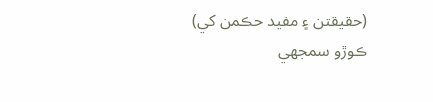(حقيقتن ۽ مفيد حڪمن کي) ڪوڙو سمجهي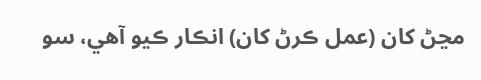مڃڻ کان (عمل ڪرڻ کان) انڪار ڪيو آهي، سو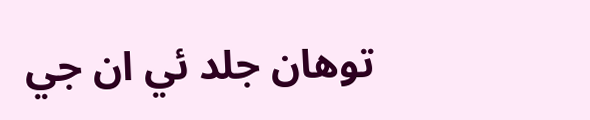توهان جلد ئي ان جي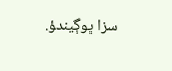سزا ڀوڳيند‍ؤ.